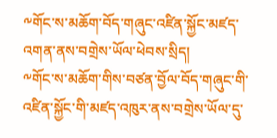༸གོང་ས་མཆོག་བོད་གཞུང་འཛིན་སྐྱོང་མཛད་འགན་ནས་བགྲེས་ཡོལ་ཕེབས་སྲིད།
༸གོང་ས་མཆོག་གིས་བཙན་བྱོལ་བོད་གཞུང་གི་འཛིན་སྐྱོང་གི་མཛད་འཁུར་ནས་བགྲེས་ཡོལ་དུ་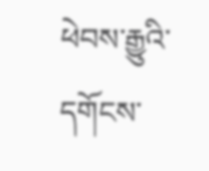ཕེབས་རྒྱུའི་དགོངས་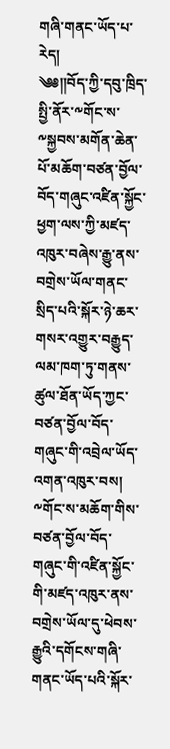གཞི་གནང་ཡོད་པ་རེད།
༄༅༎བོད་ཀྱི་དབུ་ཁྲིད་སྤྱི་ནོར་༸གོང་ས་༸སྐྱབས་མགོན་ཆེན་པོ་མཆོག་བཙན་བྱོལ་བོད་གཞུང་འཛིན་སྐྱོང་ཕྱག་ལས་ཀྱི་མཛད་འཁུར་བཞེས་རྒྱུ་ནས་བགྲེས་ཡོལ་གནང་སྲིད་པའི་སྐོར་ཉེ་ཆར་གསར་འགྱུར་བརྒྱུད་ལམ་ཁག་ཏུ་གནས་ཚུལ་ཐོན་ཡོད་ཀྱང་ བཙན་བྱོལ་བོད་གཞུང་གི་འབྲེལ་ཡོད་འགན་འཁུར་བས། ༸གོང་ས་མཆོག་གིས་བཙན་བྱོལ་བོད་གཞུང་གི་འཛིན་སྐྱོང་གི་མཛད་འཁུར་ནས་བགྲེས་ཡོལ་དུ་ཕེབས་རྒྱུའི་དགོངས་གཞི་གནང་ཡོད་པའི་སྐོར་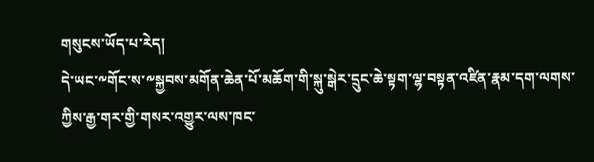གསུངས་ཡོད་པ་རེད།
དེ་ཡང་༸གོང་ས་༸སྐྱབས་མགོན་ཆེན་པོ་མཆོག་གི་སྐུ་སྒེར་དྲུང་ཆེ་སྟག་ལྷ་བསྟན་འཛིན་རྣམ་དག་ལགས་ཀྱིས་རྒྱ་གར་གྱི་གསར་འགྱུར་ལས་ཁང་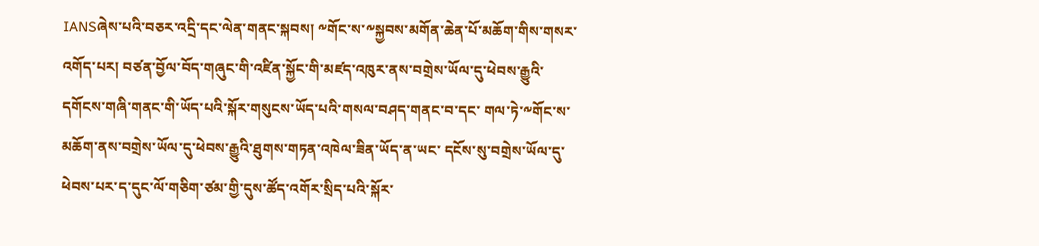IANSཞེས་པའི་བཅར་འདྲི་དང་ལེན་གནང་སྐབས། ༸གོང་ས་༸སྐྱབས་མགོན་ཆེན་པོ་མཆོག་གིས་གསར་འགོད་པར། བཙན་བྱོལ་བོད་གཞུང་གི་འཛིན་སྐྱོང་གི་མཛད་འཁུར་ནས་བགྲེས་ཡོལ་དུ་ཕེབས་རྒྱུའི་དགོངས་གཞི་གནང་གི་ཡོད་པའི་སྐོར་གསུངས་ཡོད་པའི་གསལ་བཤད་གནང་བ་དང་ གལ་ཏེ་༸གོང་ས་མཆོག་ནས་བགྲེས་ཡོལ་དུ་ཕེབས་རྒྱུའི་ཐུགས་གཏན་འཁེལ་ཟིན་ཡོད་ན་ཡང་ དངོས་སུ་བགྲེས་ཡོལ་དུ་ཕེབས་པར་ད་དུང་ལོ་གཅིག་ཙམ་གྱི་དུས་ཚོད་འགོར་སྲིད་པའི་སྐོར་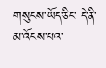གསུངས་ཡོད་ཅིང་ དེ་ནི་མ་འོངས་པའ་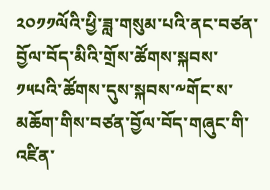༢༠༡༡ལོའི་ཕྱི་ཟླ་གསུམ་པའི་ནང་བཙན་བྱོལ་བོད་མིའི་གྲོས་ཚོགས་སྐབས་༡༥པའི་ཚོགས་དུས་སྐབས་༸གོང་ས་མཆོག་གིས་བཙན་བྱོལ་བོད་གཞུང་གི་འཛིན་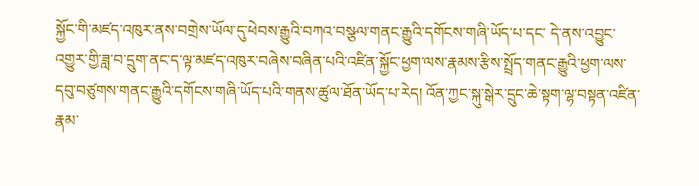སྐྱོང་གི་མཛད་འཁུར་ནས་བགྲེས་ཡོལ་དུ་ཕེབས་རྒྱུའི་བཀའ་བསྩལ་གནང་རྒྱུའི་དགོངས་གཞི་ཡོད་པ་དང་ དེ་ནས་འབྱུང་འགྱུར་གྱི་ཟླ་བ་དྲུག་ནང་ད་ལྟ་མཛད་འཁུར་བཞེས་བཞིན་པའི་འཛིན་སྐྱོང་ཕྱག་ལས་རྣམས་རྩིས་སྤྲོད་གནང་རྒྱུའི་ཕྱག་ལས་དབུ་བཙུགས་གནང་རྒྱུའི་དགོངས་གཞི་ཡོད་པའི་གནས་ཚུལ་ཐོན་ཡོད་པ་རེད། འོན་ཀྱང་སྐུ་སྒེར་དྲུང་ཆེ་སྟག་ལྷ་བསྟན་འཛིན་རྣམ་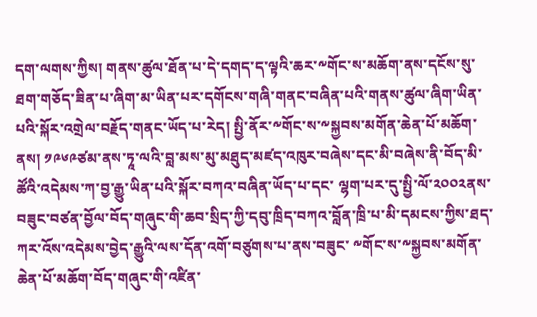དག་ལགས་ཀྱིས། གནས་ཚུལ་ཐོན་པ་དེ་དགད་ད་ལྟའི་ཆར་༸གོང་ས་མཆོག་ནས་དངོས་སུ་ཐག་གཅོད་ཟིན་པ་ཞིག་མ་ཡིན་པར་དགོངས་གཞི་གནང་བཞིན་པའི་གནས་ཚུལ་ཞིག་ཡིན་པའི་སྐོར་འགྲེལ་བརྗོད་གནང་ཡོད་པ་རེད། སྤྱི་ནོར་༸གོང་ས་༸སྐྱབས་མགོན་ཆེན་པོ་མཆོག་ནས། ༡༩༦༩ཙམ་ནས་ཏཱ་ལའི་བླ་མས་མུ་མཐུད་མཛད་འཁུར་བཞེས་དང་མི་བཞེས་ནི་བོད་མི་ཚོའི་འདེམས་ཀ་བྱ་རྒྱུ་ཡིན་པའི་སྐོར་བཀའ་བཞིན་ཡོད་པ་དང་ ལྷག་པར་དུ་སྤྱི་ལོ་༢༠༠༢ནས་བཟུང་བཙན་བྱོལ་བོད་གཞུང་གི་ཆབ་སྲིད་ཀྱི་དབུ་ཁྲིད་བཀའ་བློན་ཁྲི་པ་མི་དམངས་ཀྱིས་ཐད་ཀར་འོས་འདེམས་བྱེད་རྒྱུའི་ལས་དོན་འགོ་བཙུགས་པ་ནས་བཟུང་ ༸གོང་ས་༸སྐྱབས་མགོན་ཆེན་པོ་མཆོག་བོད་གཞུང་གི་འཛིན་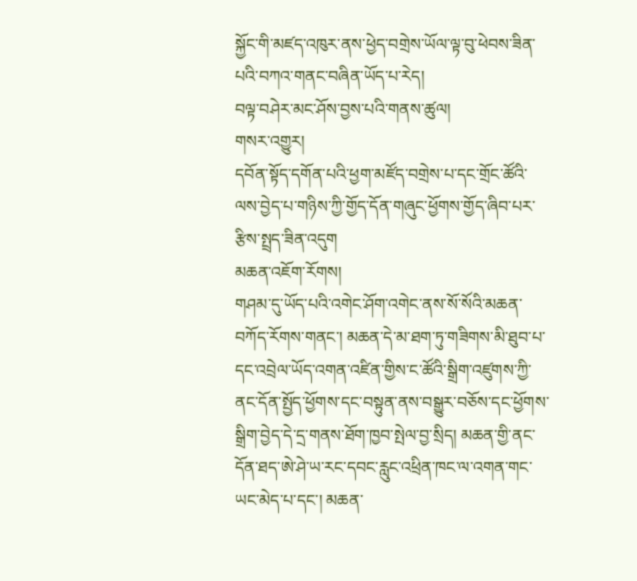སྐྱོང་གི་མཛད་འཁུར་ནས་ཕྱེད་བགྲེས་ཡོལ་ལྟ་བུ་ཕེབས་ཟིན་པའི་བཀའ་གནང་བཞིན་ཡོད་པ་རེད།
བལྟ་བཤེར་མང་ཤོས་བྱས་པའི་གནས་ཚུལ།
གསར་འགྱུར།
དབོན་སྟོད་དགོན་པའི་ཕྱག་མཛོད་བགྲེས་པ་དང་གྲོང་ཚོའི་ལས་བྱེད་པ་གཉིས་ཀྱི་གྱོད་དོན་གཞུང་ཕྱོགས་གྱོད་ཞིབ་པར་རྩིས་སྤྲད་ཟིན་འདུག
མཆན་འཇོག་རོགས།
གཤམ་དུ་ཡོད་པའི་འགེང་ཤོག་འགེང་ནས་སོ་སོའི་མཆན་བཀོད་རོགས་གནང་། མཆན་དེ་མ་ཐག་ཏུ་གཟིགས་མི་ཐུབ་པ་དང་འབྲེལ་ཡོད་འགན་འཛིན་གྱིས་ང་ཚོའི་སྒྲིག་འཛུགས་ཀྱི་ནང་དོན་སྤྱོད་ཕྱོགས་དང་བསྟུན་ནས་བསྒྱུར་བཅོས་དང་ཕྱོགས་སྒྲིག་བྱེད་དེ་དྲ་གནས་ཐོག་ཁྱབ་སྤེལ་བྱ་སྲིད། མཆན་གྱི་ནང་དོན་ཐད་ཨེ་ཤེ་ཡ་རང་དབང་རླུང་འཕྲིན་ཁང་ལ་འགན་གང་ཡང་མེད་པ་དང་། མཆན་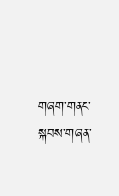གཞག་གནང་སྐབས་གཞན་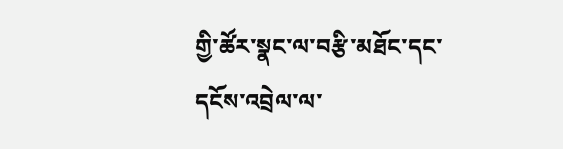གྱི་ཚོར་སྣང་ལ་བརྩི་མཐོང་དང་དངོས་འབྲེལ་ལ་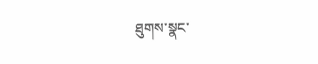ཐུགས་སྣང་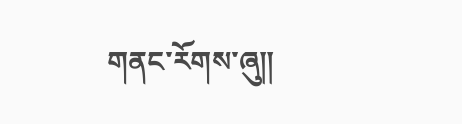གནང་རོགས་ཞུ༎